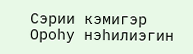Сэрии кэмигэр Ороһу нэһилиэгин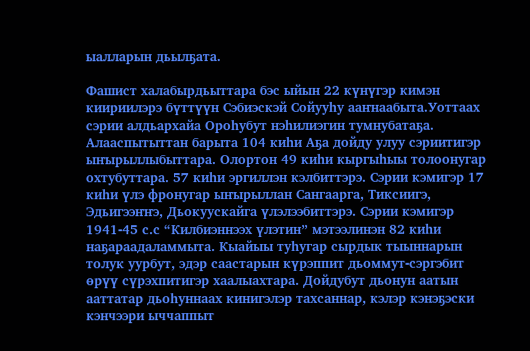ыалларын дьылҕата.

Фашист халабырдьыттара бэс ыйын 22 күнүгэр кимэн киириилэрэ бүттүүн Сэбиэскэй Сойууһу ааҥнаабыта.Уоттаах сэрии алдьархайа Ороһубут нэһилиэгин тумнубатаҕа. Алааспытыттан барыта 104 киһи Аҕа дойду улуу сэриитигэр ыҥырыллыбыттара. Олортон 49 киһи кыргыһыы толоонугар охтубуттара. 57 киһи эргиллэн кэлбиттэрэ. Сэрии кэмигэр 17 киһи үлэ фронугар ыҥырыллан Сангаарга, Тиксиигэ, Эдьигээҥҥэ, Дьокуускайга үлэлээбиттэрэ. Сэрии кэмигэр 1941-45 с.с “Килбиэннээх үлэтин” мэтээлинэн 82 киһи наҕараадаламмыта. Кыайыы туһугар сырдык тыыннарын толук уурбут, эдэр саастарын күрэппит дьоммут-сэргэбит өрүү сүрэхпитигэр хаалыахтара. Дойдубут дьонун аатын ааттатар дьоһуннаах кинигэлэр тахсаннар, кэлэр кэнэҕэски кэнчээри ыччаппыт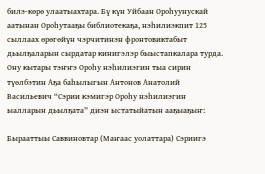билэ-көрө улаатыахтара. Бү күн Уйбаан Ороһуунускай аатынан Ороһутааҕы библиотекаҕа, нэһилиэкпит 125 сыллаах өрөгөйүн чэрчитинэн фронтовиктабыт дьылҕаларын сырдатар кинигэлэр быыстапкалара турда. Ону кытары тэҥҥэ Ороһу нэһилиэгин тыа сирин түөлбэтин Аҕа баһылыгын Антонов Анатолий Васильевич “Сэрии кэмигэр Ороһу нэһилиэгин ыалларын дьылҕата” диэн ыстатыйатын ааҕыаҕыҥ:

Бырааттыы Саввиновтар (Маҥаас уолаттара) Сэриигэ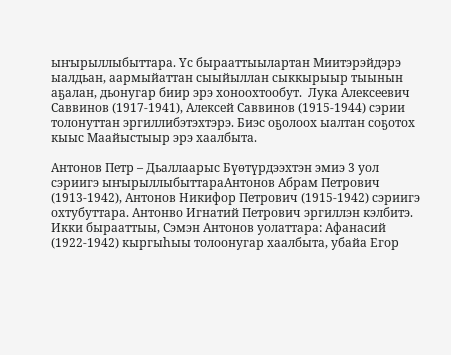ыҥырыллыбыттара. Үс бырааттыылартан Миитэрэйдэрэ ыалдьан, аармыйаттан сыыйыллан сыккырыыр тыынын аҕалан, дьонугар биир эрэ хоноохтообут.  Лука Алексеевич Саввинов (1917-1941), Алексей Саввинов (1915-1944) сэрии толонуттан эргиллибэтэхтэрэ. Биэс оҕолоох ыалтан соҕотох кыыс Маайыстыыр эрэ хаалбыта.

Антонов Петр – Дьаллаарыс Бүөтүрдээхтэн эмиэ 3 уол сэриигэ ыҥырыллыбыттараАнтонов Абрам Петрович (1913-1942), Антонов Никифор Петрович (1915-1942) сэриигэ охтубуттара. Антонво Игнатий Петрович эргиллэн кэлбитэ. Икки бырааттыы, Сэмэн Антонов уолаттара: Афанасий (1922-1942) кыргыһыы толоонугар хаалбыта, убайа Егор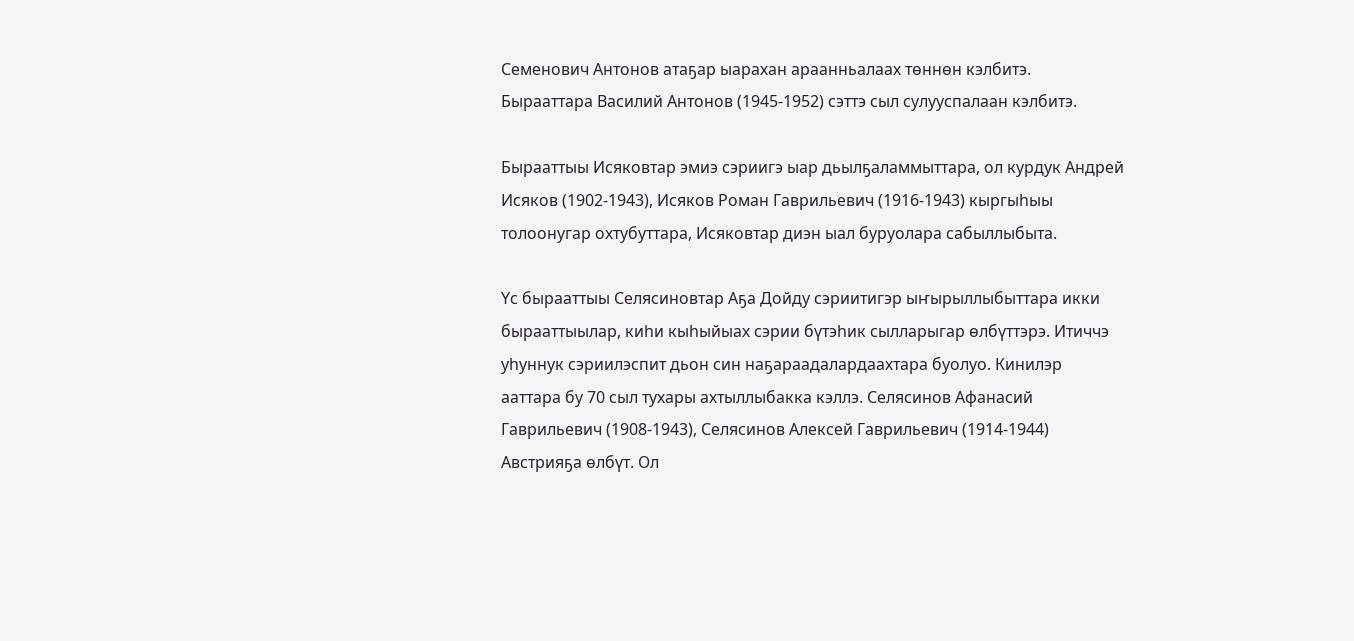Семенович Антонов атаҕар ыарахан араанньалаах төннөн кэлбитэ. Бырааттара Василий Антонов (1945-1952) сэттэ сыл сулууспалаан кэлбитэ.

Бырааттыы Исяковтар эмиэ сэриигэ ыар дьылҕаламмыттара, ол курдук Андрей Исяков (1902-1943), Исяков Роман Гаврильевич (1916-1943) кыргыһыы толоонугар охтубуттара, Исяковтар диэн ыал буруолара сабыллыбыта.

Үс бырааттыы Селясиновтар Аҕа Дойду сэриитигэр ыҥырыллыбыттара икки бырааттыылар, киһи кыһыйыах сэрии бүтэһик сылларыгар өлбүттэрэ. Итиччэ уһуннук сэриилэспит дьон син наҕараадалардаахтара буолуо. Кинилэр ааттара бу 70 сыл тухары ахтыллыбакка кэллэ. Селясинов Афанасий Гаврильевич (1908-1943), Селясинов Алексей Гаврильевич (1914-1944) Австрияҕа өлбүт. Ол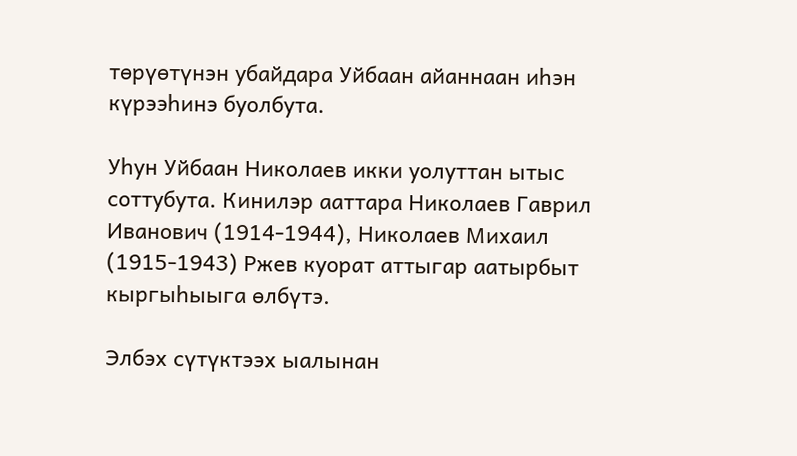төрүөтүнэн убайдара Уйбаан айаннаан иһэн күрээһинэ буолбута.

Уһун Уйбаан Николаев икки уолуттан ытыс соттубута. Кинилэр ааттара Николаев Гаврил Иванович (1914-1944), Николаев Михаил (1915-1943) Ржев куорат аттыгар аатырбыт кыргыһыыга өлбүтэ.

Элбэх сүтүктээх ыалынан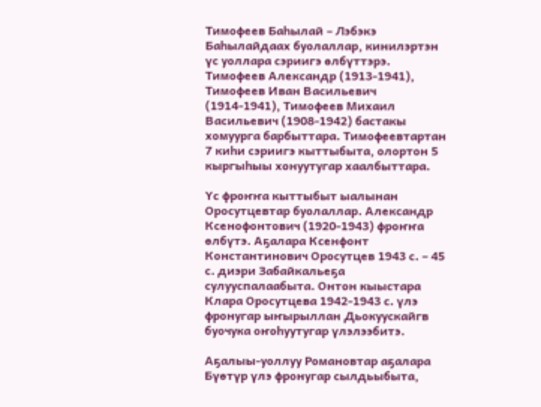Тимофеев Баһылай – Лэбэкэ Баһылайдаах буолаллар, кинилэртэн үс уоллара сэриигэ өлбүттэрэ. Тимофеев Александр (1913-1941), Тимофеев Иван Васильевич (1914-1941), Тимофеев Михаил Васильевич (1908-1942) бастакы хомуурга барбыттара. Тимофеевтартан 7 киһи сэриигэ кыттыбыта, олортон 5 кыргыһыы хонуутугар хаалбыттара.

Үс фроҥҥа кыттыбыт ыалынан Оросутцевтар буолаллар. Александр Ксенофонтович (1920-1943) фроҥҥа өлбүтэ. Аҕалара Ксенфонт Константинович Оросутцев 1943 с. – 45 с. диэри Забайкальеҕа сулууспалаабыта. Онтон кыыстара Клара Оросутцева 1942-1943 с. үлэ фронугар ыҥырыллан Дьокуускайгв буочука оҥоһуутугар үлэлээбитэ.

Аҕалыы-уоллуу Романовтар аҕалара Бүөтүр үлэ фронугар сылдьыбыта,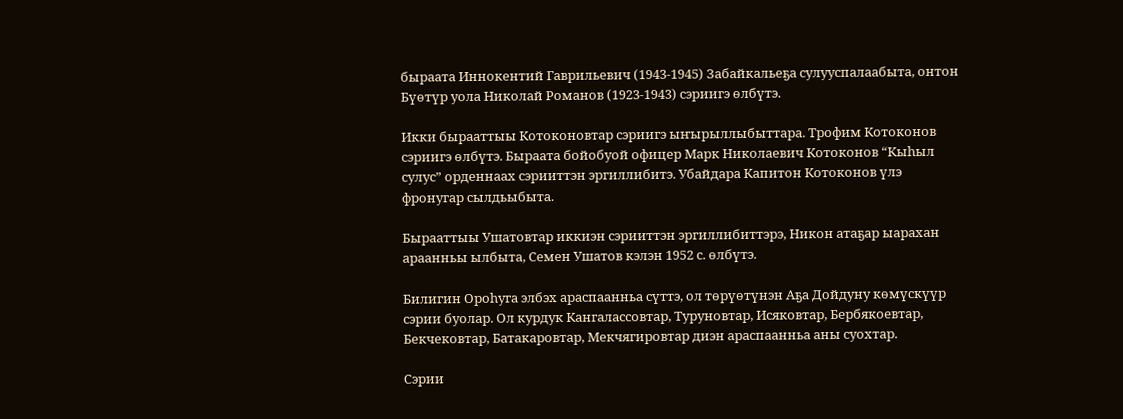быраата Иннокентий Гаврильевич (1943-1945) Забайкальеҕа сулууспалаабыта, онтон Бүөтүр уола Николай Романов (1923-1943) сэриигэ өлбүтэ.

Икки бырааттыы Котоконовтар сэриигэ ыҥырыллыбыттара. Трофим Котоконов сэриигэ өлбүтэ. Быраата бойобуой офицер Марк Николаевич Котоконов “Кыһыл сулус” орденнаах сэрииттэн эргиллибитэ. Убайдара Капитон Котоконов үлэ фронугар сылдьыбыта.

Бырааттыы Ушатовтар иккиэн сэрииттэн эргиллибиттэрэ, Никон атаҕар ыарахан араанньы ылбыта, Семен Ушатов кэлэн 1952 с. өлбүтэ.

Билигин Ороһуга элбэх араспаанньа сүттэ, ол төрүөтүнэн Аҕа Дойдуну көмүскүүр сэрии буолар. Ол курдук Кангалассовтар, Туруновтар, Исяковтар, Бербякоевтар, Бекчековтар, Батакаровтар, Мекчягировтар диэн араспаанньа аны суохтар.

Сэрии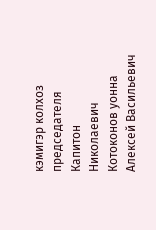кэмигэр колхоз председателя Капитон Николаевич Котоконов уонна Алексей Васильевич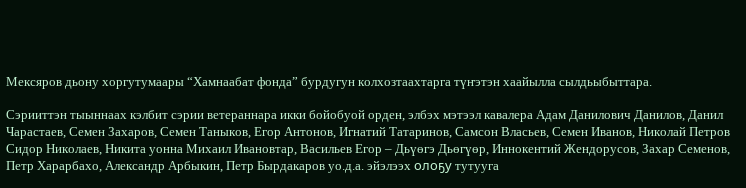Мексяров дьону хоргутумаары “Хамнаабат фонда” бурдугун колхозтаахтарга түҥэтэн хаайылла сылдьыбыттара.

Сэрииттэн тыыннаах кэлбит сэрии ветераннара икки бойобуой орден, элбэх мэтээл кавалера Адам Данилович Данилов, Данил Чарастаев, Семен Захаров, Семен Таныков, Егор Антонов, Игнатий Татаринов, Самсон Власьев, Семен Иванов, Николай Петров Сидор Николаев, Никита уонна Михаил Ивановтар, Васильев Егор – Дьүөгэ Дьөгүөр, Иннокентий Жендорусов, Захар Семенов, Петр Харарбахо, Александр Арбыкин, Петр Бырдакаров уо.д.а. эйэлээх олоҕу тутууга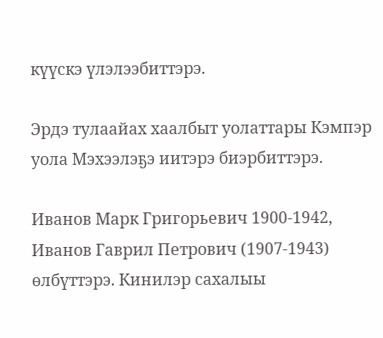күүскэ үлэлээбиттэрэ.

Эрдэ тулаайах хаалбыт уолаттары Кэмпэр уола Мэхээлэҕэ иитэрэ биэрбиттэрэ.

Иванов Марк Григорьевич 1900-1942, Иванов Гаврил Петрович (1907-1943) өлбүттэрэ. Кинилэр сахалыы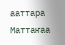ааттара Маттаҥаа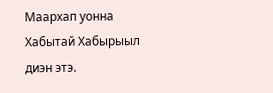Маархап уонна Хабытай Хабырыыл диэн этэ.